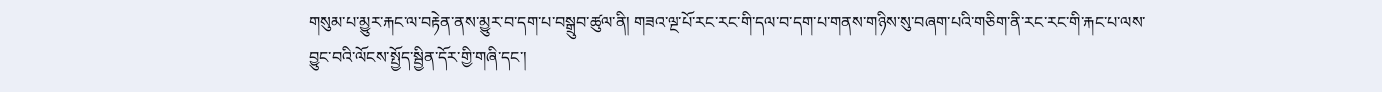གསུམ་པ་མྱུར་རྐང་ལ་བརྟེན་ནས་མྱུར་བ་དག་པ་བསྒྲུབ་ཚུལ་ནི། གཟའ་ལྔ་པོ་རང་རང་གི་དལ་བ་དག་པ་གནས་གཉིས་སུ་བཞག་པའི་གཅིག་ནི་རང་རང་གི་རྐང་པ་ལས་བྱུང་བའི་ལོངས་སྤྱོད་སྦྱིན་དོར་གྱི་གཞི་དང་།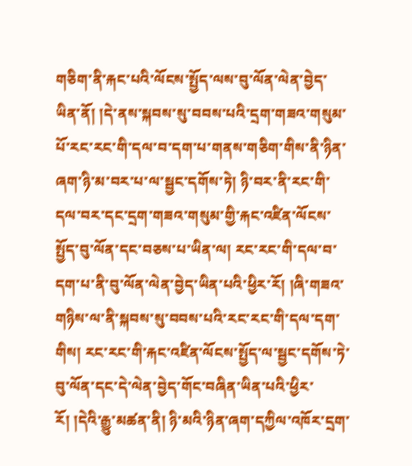གཅིག་ནི་རྐང་པའི་ལོངས་སྤྱོད་ལས་བུ་ལོན་ལེན་བྱེད་ཡིན་ནོ། །དེ་ནས་སྐབས་སུ་བབས་པའི་དྲག་གཟའ་གསུམ་པོ་རང་རང་གི་དལ་བ་དག་པ་གནས་གཅིག་གིས་ནི་ཉིན་ཞག་ཉི་མ་བར་པ་ལ་སྦྱང་དགོས་ཏེ། ཉི་བར་ནི་རང་གི་དལ་བར་དང་དྲག་གཟའ་གསུམ་གྱི་རྐང་འཛིན་ལོངས་སྤྱོད་བུ་ལོན་དང་བཅས་པ་ཡིན་ལ། རང་རང་གི་དལ་བ་དག་པ་ནི་བུ་ལོན་ལེན་བྱེད་ཡིན་པའི་ཕྱིར་རོ། །ཞི་གཟའ་གཉིས་ལ་ནི་སྐབས་སུ་བབས་པའི་རང་རང་གི་དལ་དག་གིས། རང་རང་གི་རྐང་འཛིན་ལོངས་སྤྱོད་ལ་སྦྱང་དགོས་ཏེ་བུ་ལོན་དང་དེ་ལེན་བྱེད་གོང་བཞིན་ཡིན་པའི་ཕྱིར་རོ། །དེའི་རྒྱུ་མཚན་ནི། ཉི་མའི་ཉིན་ཞག་དཀྱིལ་འཁོར་དྲག་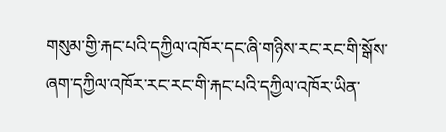གསུམ་གྱི་རྐང་པའི་དཀྱིལ་འཁོར་དང་ཞི་གཉིས་རང་རང་གི་སྒོས་ཞག་དཀྱིལ་འཁོར་རང་རང་གི་རྐང་པའི་དཀྱིལ་འཁོར་ཡིན་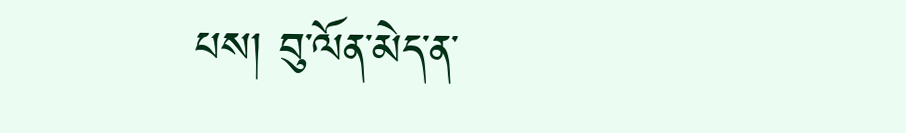པས། བུ་ལོན་མེད་ན་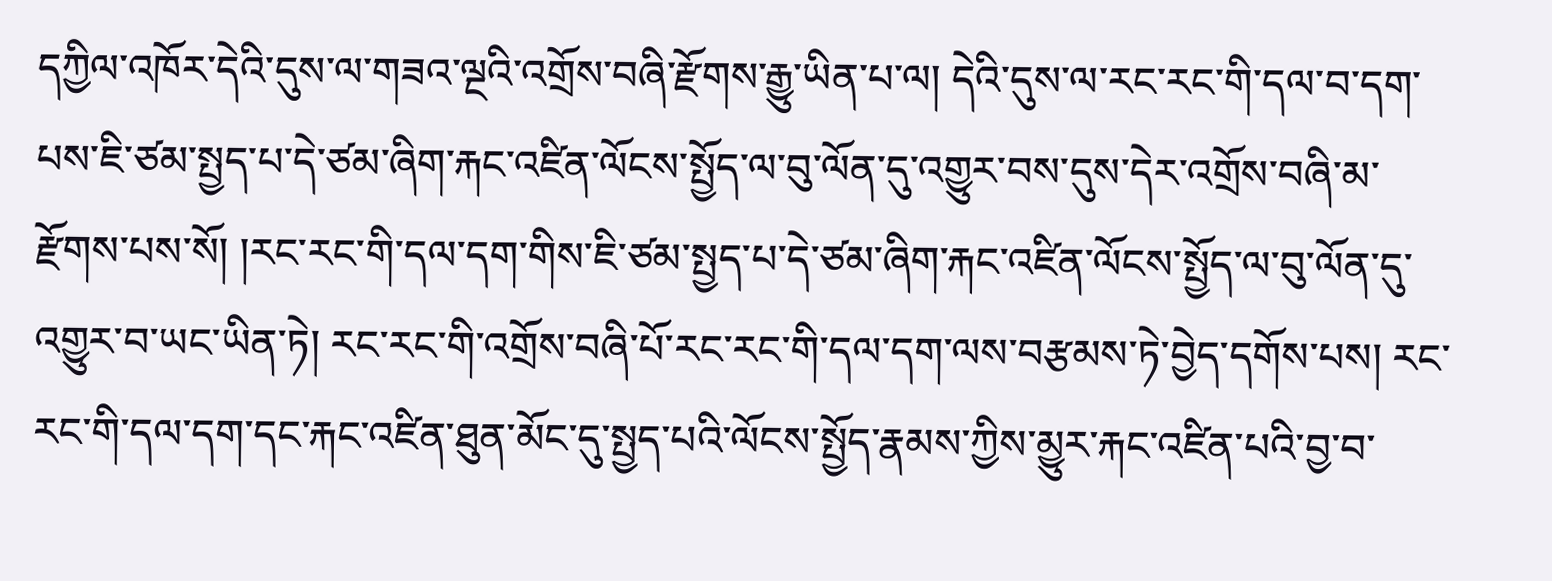དཀྱིལ་འཁོར་དེའི་དུས་ལ་གཟའ་ལྔའི་འགྲོས་བཞི་རྫོགས་རྒྱུ་ཡིན་པ་ལ། དེའི་དུས་ལ་རང་རང་གི་དལ་བ་དག་པས་ཇི་ཙམ་སྤྱད་པ་དེ་ཙམ་ཞིག་རྐང་འཛིན་ལོངས་སྤྱོད་ལ་བུ་ལོན་དུ་འགྱུར་བས་དུས་དེར་འགྲོས་བཞི་མ་རྫོགས་པས་སོ། །རང་རང་གི་དལ་དག་གིས་ཇི་ཙམ་སྤྱད་པ་དེ་ཙམ་ཞིག་རྐང་འཛིན་ལོངས་སྤྱོད་ལ་བུ་ལོན་དུ་འགྱུར་བ་ཡང་ཡིན་ཏེ། རང་རང་གི་འགྲོས་བཞི་པོ་རང་རང་གི་དལ་དག་ལས་བརྩམས་ཏེ་བྱེད་དགོས་པས། རང་རང་གི་དལ་དག་དང་རྐང་འཛིན་ཐུན་མོང་དུ་སྤྱད་པའི་ལོངས་སྤྱོད་རྣམས་ཀྱིས་མྱུར་རྐང་འཛིན་པའི་བྱ་བ་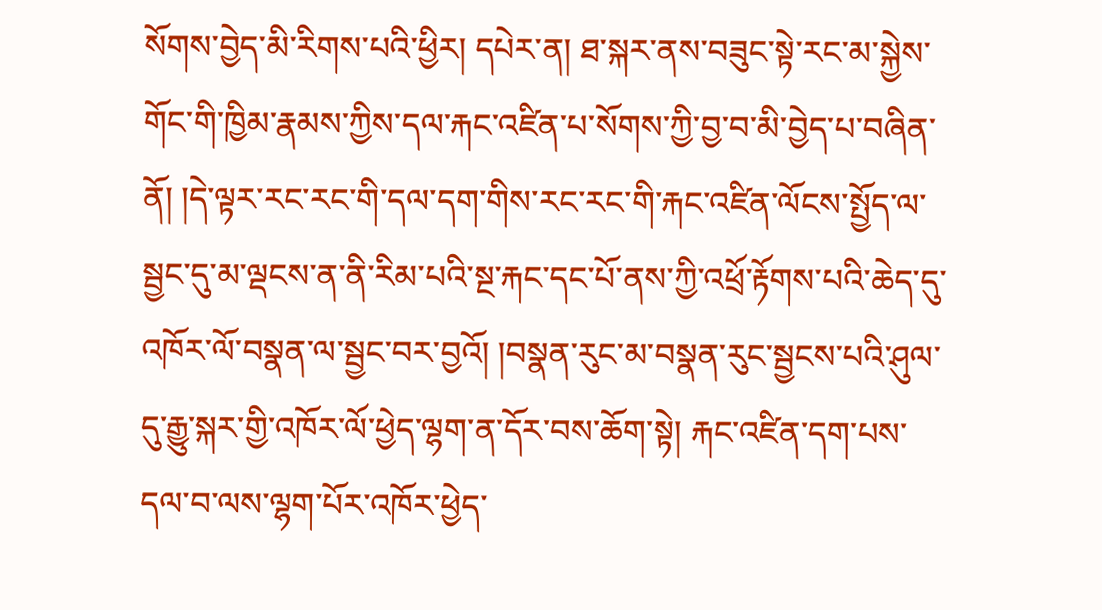སོགས་བྱེད་མི་རིགས་པའི་ཕྱིར། དཔེར་ན། ཐ་སྐར་ནས་བཟུང་སྟེ་རང་མ་སྐྱེས་གོང་གི་ཁྱིམ་རྣམས་ཀྱིས་དལ་རྐང་འཛིན་པ་སོགས་ཀྱི་བྱ་བ་མི་བྱེད་པ་བཞིན་ནོ། །དེ་ལྟར་རང་རང་གི་དལ་དག་གིས་རང་རང་གི་རྐང་འཛིན་ལོངས་སྤྱོད་ལ་སྦྱང་དུ་མ་ལྡངས་ན་ནི་རིམ་པའི་སྔ་རྐང་དང་པོ་ནས་ཀྱི་འཕྲོ་རྟོགས་པའི་ཆེད་དུ་འཁོར་ལོ་བསྣན་ལ་སྦྱང་བར་བྱའོ། །བསྣན་རུང་མ་བསྣན་རུང་སྦྱངས་པའི་ཤུལ་དུ་རྒྱུ་སྐར་གྱི་འཁོར་ལོ་ཕྱེད་ལྷག་ན་དོར་བས་ཆོག་སྟེ། རྐང་འཛིན་དག་པས་དལ་བ་ལས་ལྷག་པོར་འཁོར་ཕྱེད་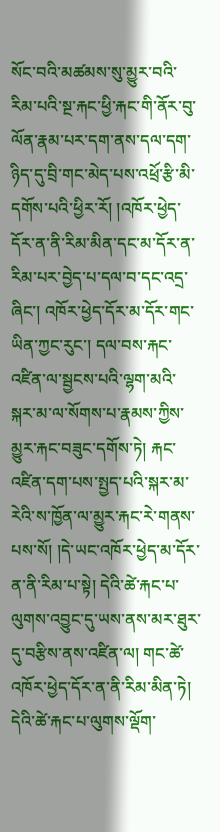སོང་བའི་མཚམས་སུ་མྱུར་བའི་རིམ་པའི་སྔ་རྐང་ཕྱི་རྐང་གི་ནོར་བུ་ལོན་རྣམ་པར་དག་ནས་དལ་དག་ཉིད་དུ་བྲི་གང་མེད་པས་འཕྲོ་རྩི་མི་དགོས་པའི་ཕྱིར་རོ། །འཁོར་ཕྱེད་དོར་ན་ནི་རིམ་མིན་དང་མ་དོར་ན་རིམ་པར་བྱེད་པ་དལ་བ་དང་འདྲ་ཞིང་། འཁོར་ཕྱེད་དོར་མ་དོར་གང་ཡིན་ཀྱང་རུང་། དལ་བས་རྐང་འཛིན་ལ་སྦྱངས་པའི་ལྷག་མའི་སྐར་མ་ལ་སོགས་པ་རྣམས་ཀྱིས་མྱུར་རྐང་བཟུང་དགོས་ཏེ། རྐང་འཛིན་དག་པས་སྤྱད་པའི་སྐར་མ་རེའི་ས་ཁྱོན་ལ་མྱུར་རྐང་རེ་གནས་པས་སོ། །དེ་ཡང་འཁོར་ཕྱེད་མ་དོར་ན་ནི་རིམ་པ་སྟེ། དེའི་ཚེ་རྐང་པ་ལུགས་འབྱུང་དུ་ཡས་ནས་མར་ཐུར་དུ་བརྩིས་ནས་འཛིན་ལ། གང་ཚེ་འཁོར་ཕྱེད་དོར་ན་ནི་རིམ་མིན་ཏེ། དེའི་ཚེ་རྐང་པ་ལུགས་ལྡོག་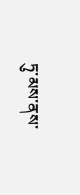ཏུ་མས་ནས་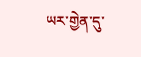ཡར་གྱེན་དུ་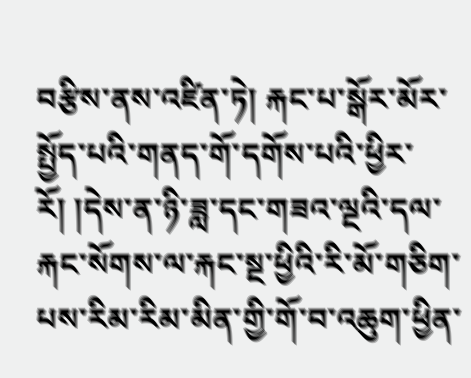བརྩིས་ནས་འཛིན་ཏེ། རྐང་པ་སྒོར་མོར་སྤྱོད་པའི་གནད་གོ་དགོས་པའི་ཕྱིར་རོ། །དེས་ན་ཉི་ཟླ་དང་གཟའ་ལྔའི་དལ་རྐང་སོགས་ལ་རྐང་སྔ་ཕྱིའི་རི་མོ་གཅིག་པས་རིམ་རིམ་མིན་གྱི་གོ་བ་འཆུག་ཕྱིན་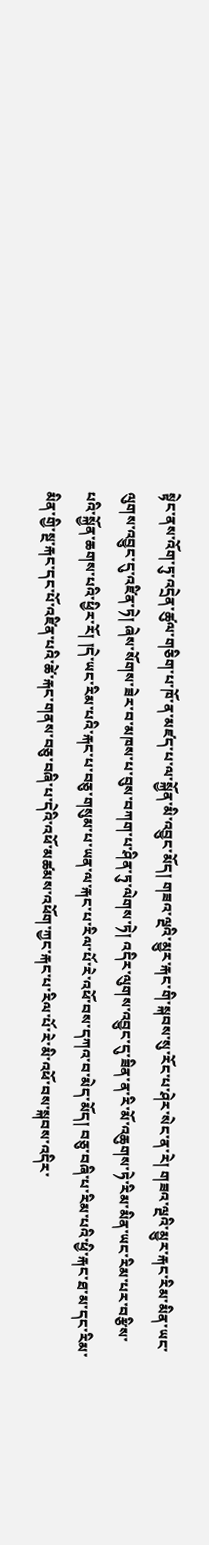སྟེང་ནས་འོག་ཏུ་འདྲེན་ཚུལ་གཅིག་པ་ཁོ་ན་མཛད་པ་ལ་སྐྱོན་མི་འབྱུང་མོད། གཟའ་ལྔའི་མྱུར་རྐང་གི་སྐབས་སུ་རོང་པ་ཤེར་སེང་ན་རེ། གཟའ་ལྔའི་མྱུར་རྐང་རིམ་མིན་ཡང་ལུགས་འབྱུང་དུ་འཛིན་ཏེ། ཞེས་སོགས་ཟེར་བ་མཁས་པ་བུས་བཀག་པ་ཤིན་ཏུ་ལེགས་ཏེ། འདིར་ལུགས་འབྱུང་དུ་ཟིན་ན་རི་མོ་འཆུགས་ཏེ་རིམ་མིན་ཡང་རིམ་པར་བརྩིས་པའི་སྐྱོན་ཆགས་པའི་ཕྱིར་རོ། །དེ་ཡང་རིམ་པའི་རྐང་པ་བཅུ་གསུམ་པ་ཡན་ལ་རྐང་པ་རིལ་པོ་རེ་འཕོ་བས་དཀའ་བ་མེད་མོད། བཅུ་བཞི་པ་རིམ་པའི་ཕྱི་རྐང་ཐ་མ་དང་རིམ་མིན་གྱི་སྔ་རྐང་དང་པོ་འཛིན་པའི་ཚེ་རྐང་གནས་བཅུ་བཞི་པ་དེའི་འཕོ་མཚམས་འཕོག་ཀྱང་རྐང་པ་རིལ་པོ་རེ་མི་འཕོ་བས་སྐབས་འདིར་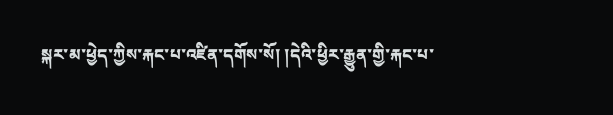སྐར་མ་ཕྱེད་ཀྱིས་རྐང་པ་འཛིན་དགོས་སོ། །དེའི་ཕྱིར་རྒྱུན་གྱི་རྐང་པ་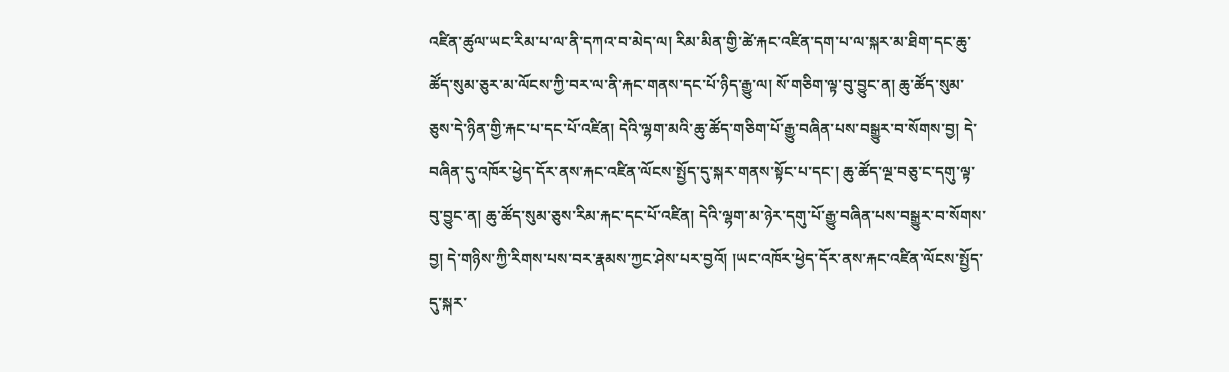འཛིན་ཚུལ་ཡང་རིམ་པ་ལ་ནི་དཀའ་བ་མེད་ལ། རིམ་མིན་གྱི་ཚེ་རྐང་འཛིན་དག་པ་ལ་སྐར་མ་ཐིག་དང་ཆུ་ཚོད་སུམ་ཅུར་མ་ལོངས་ཀྱི་བར་ལ་ནི་རྐང་གནས་དང་པོ་ཉིད་རྒྱུ་ལ། སོ་གཅིག་ལྟ་བུ་བྱུང་ན། ཆུ་ཚོད་སུམ་ཅུས་དེ་ཉིན་གྱི་རྐང་པ་དང་པོ་འཛིན། དེའི་ལྷག་མའི་ཆུ་ཚོད་གཅིག་པོ་རྒྱུ་བཞིན་པས་བསྒྱུར་བ་སོགས་བྱ། དེ་བཞིན་དུ་འཁོར་ཕྱེད་དོར་ནས་རྐང་འཛིན་ལོངས་སྤྱོད་དུ་སྐར་གནས་སྟོང་པ་དང་། ཆུ་ཚོད་ལྔ་བཅུ་ང་དགུ་ལྟ་བུ་བྱུང་ན། ཆུ་ཚོད་སུམ་ཅུས་རིམ་རྐང་དང་པོ་འཛིན། དེའི་ལྷག་མ་ཉེར་དགུ་པོ་རྒྱུ་བཞིན་པས་བསྒྱུར་བ་སོགས་བྱ། དེ་གཉིས་ཀྱི་རིགས་པས་བར་རྣམས་ཀྱང་ཤེས་པར་བྱའོ། །ཡང་འཁོར་ཕྱེད་དོར་ནས་རྐང་འཛིན་ལོངས་སྤྱོད་དུ་སྐར་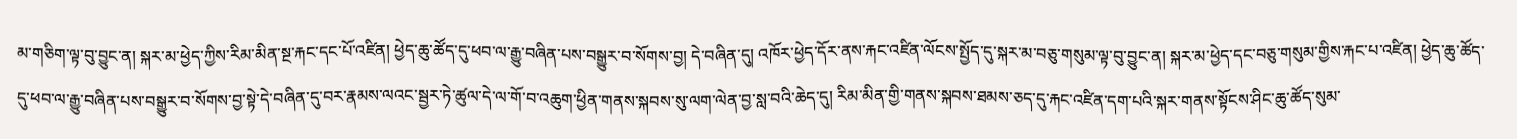མ་གཅིག་ལྟ་བུ་བྱུང་ན། སྐར་མ་ཕྱེད་ཀྱིས་རིམ་མིན་སྔ་རྐང་དང་པོ་འཛིན། ཕྱེད་ཆུ་ཚོད་དུ་ཕབ་ལ་རྒྱུ་བཞིན་པས་བསྒྱུར་བ་སོགས་བྱ། དེ་བཞིན་དུ། འཁོར་ཕྱེད་དོར་ནས་རྐང་འཛིན་ལོངས་སྤྱོད་དུ་སྐར་མ་བཅུ་གསུམ་ལྟ་བུ་བྱུང་ན། སྐར་མ་ཕྱེད་དང་བཅུ་གསུམ་གྱིས་རྐང་པ་འཛིན། ཕྱེད་ཆུ་ཚོད་དུ་ཕབ་ལ་རྒྱུ་བཞིན་པས་བསྒྱུར་བ་སོགས་བྱ་སྟེ་དེ་བཞིན་དུ་བར་རྣམས་ལའང་སྦྱར་ཏེ་ཚུལ་དེ་ལ་གོ་བ་འཆུག་ཕྱིན་གནས་སྐབས་སུ་ལག་ལེན་བྱ་སླ་བའི་ཆེད་དུ། རིམ་མིན་གྱི་གནས་སྐབས་ཐམས་ཅད་དུ་རྐང་འཛིན་དག་པའི་སྐར་གནས་སྟོངས་ཤིང་ཆུ་ཚོད་སུམ་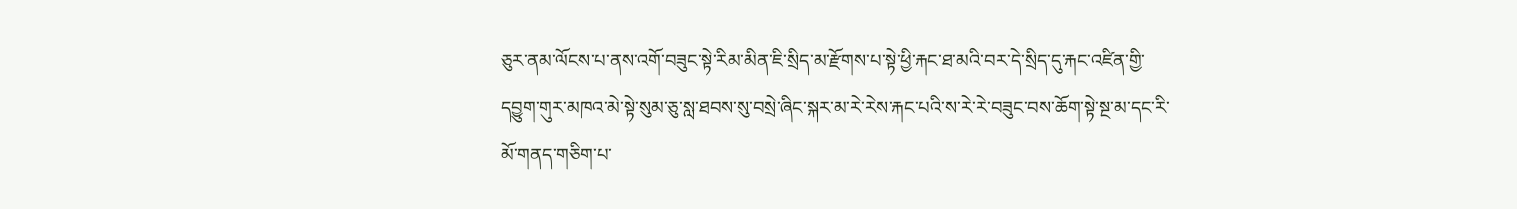ཅུར་ནམ་ལོངས་པ་ནས་འགོ་བཟུང་སྟེ་རིམ་མིན་ཇི་སྲིད་མ་རྫོགས་པ་སྟེ་ཕྱི་རྐང་ཐ་མའི་བར་དེ་སྲིད་དུ་རྐང་འཛིན་གྱི་དབྱུག་གུར་མཁའ་མེ་སྟེ་སུམ་ཅུ་སླ་ཐབས་སུ་བསྲེ་ཞིང་སྐར་མ་རེ་རེས་རྐང་པའི་ས་རེ་རེ་བཟུང་བས་ཆོག་སྟེ་སྔ་མ་དང་རི་མོ་གནད་གཅིག་པ་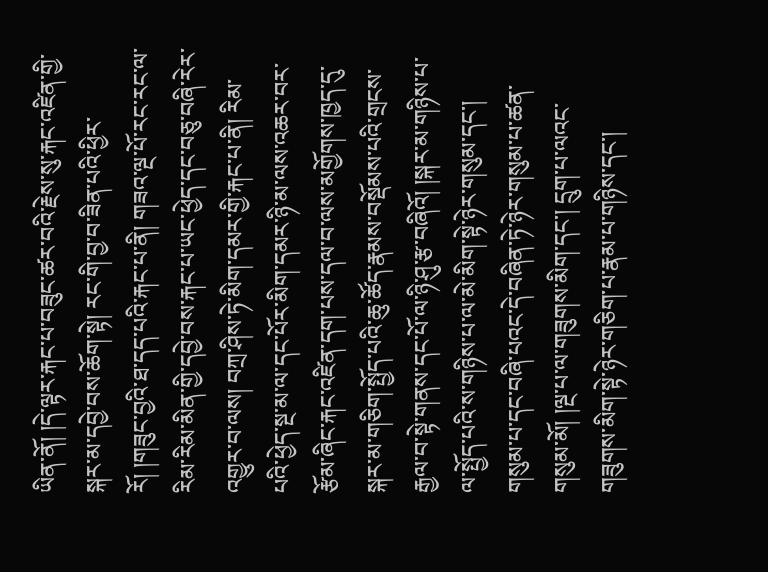ཡིན་ནོ། །དེ་ལྟར་རྐང་པ་བཟུང་ཚར་བའི་རྗེས་སུ་རྐང་འཛིན་གྱི་སྐར་མ་དབྱེ་བས་ཆོག་སྟེ། རང་གི་བྱ་བ་ཟིན་པའི་ཕྱིར་རོ། །གཟུང་བྱའི་ཐ་དད་པའི་རྐང་པ་ནི། གཟའ་ལྔ་པོ་རང་རང་ལ་རིམ་རིམ་མིན་གྱི་དབྱེ་བས་རྐང་པ་ཡང་ཕྱེད་དང་བཅུ་བཞི་རེར་འགྱུར་བ་ལས། བཀྲ་ཤིས་ཏེ་མིག་དམར་གྱི་རྐང་པ་ནི། རིམ་པའི་ཕྱེད་སྔ་མ་ལ་དང་པོར་མིག་དམར་ཉི་མ་ལས་འཆར་བར་རྩོམ་ཞིང་རྐང་འཛིན་དག་པས་དལ་བ་ལས་མགྱོགས་ཁྱད་དུ་སྐར་མ་གཅིག་སྤྱོད་པའི་ཆུ་ཚོད་རྣམས་བསྡོམས་པའི་གྲངས་རྒྱལ་བ་སྟེ་གནས་དང་པོ་ལ་ཉི་ཤུ་རྩ་བཞིའོ། །སྐར་མ་གཉིས་པ་ལ་སྤྱོད་པའི་ས་གཉིས་པ་ལ་མེ་མིག་སྟེ་ཉེར་གསུམ་དང་། གསུམ་པ་དང་བཞི་པའང་དེ་བཞིན་ཏེ་ཉེར་གསུམ་པ་ཚན་གསུམ་མོ། །ལྔ་པ་ལ་གཟུགས་མིག་དང་། དྲུག་པ་ལའང་གཟུགས་མིག་སྟེ་ཉེར་གཅིག་པ་རྣམ་པ་གཉིས་དང་།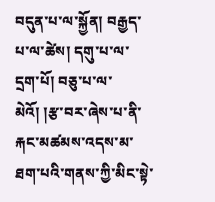བདུན་པ་ལ་སྐྱོན། བརྒྱད་པ་ལ་ཚེས། དགུ་པ་ལ་དྲག་པོ། བཅུ་པ་ལ་མེའོ། །རྩ་བར་ཞེས་པ་ནི་རྐང་མཚམས་འདས་མ་ཐག་པའི་གནས་ཀྱི་མིང་སྟེ་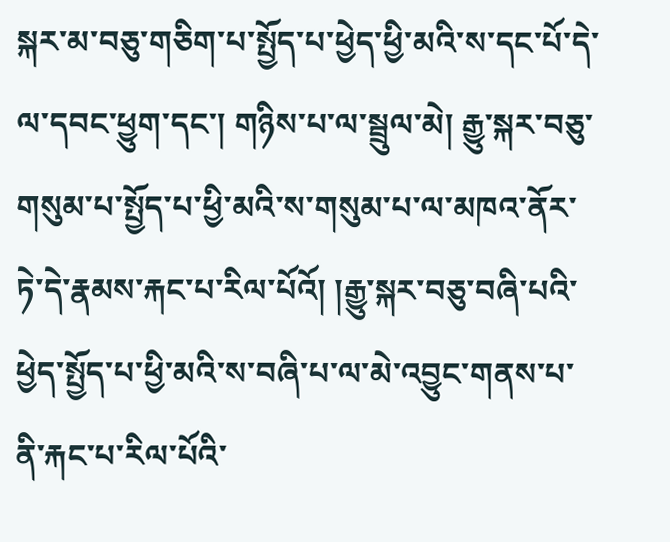སྐར་མ་བཅུ་གཅིག་པ་སྤྱོད་པ་ཕྱེད་ཕྱི་མའི་ས་དང་པོ་དེ་ལ་དབང་ཕྱུག་དང་། གཉིས་པ་ལ་སྦྲུལ་མེ། རྒྱུ་སྐར་བཅུ་གསུམ་པ་སྤྱོད་པ་ཕྱི་མའི་ས་གསུམ་པ་ལ་མཁའ་ནོར་ཏེ་དེ་རྣམས་རྐང་པ་རིལ་པོའོ། །རྒྱུ་སྐར་བཅུ་བཞི་པའི་ཕྱེད་སྤྱོད་པ་ཕྱི་མའི་ས་བཞི་པ་ལ་མེ་འབྱུང་གནས་པ་ནི་རྐང་པ་རིལ་པོའི་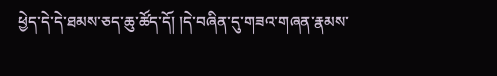ཕྱེད་དེ་དེ་ཐམས་ཅད་ཆུ་ཚོད་དོ། །དེ་བཞིན་དུ་གཟའ་གཞན་རྣམས་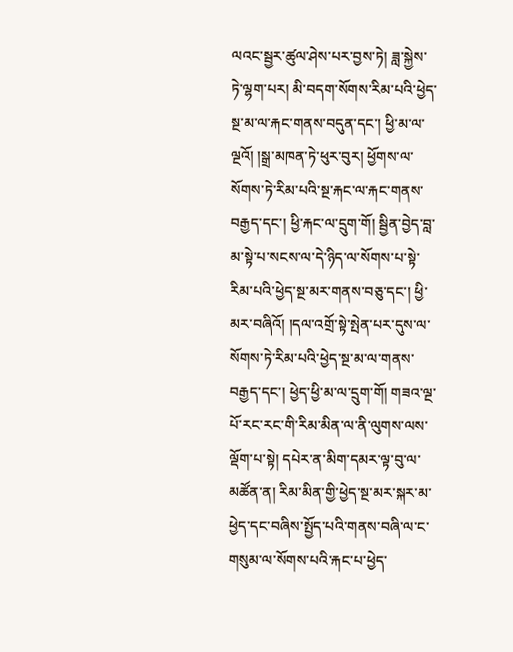ལའང་སྦྱར་ཚུལ་ཤེས་པར་བྱས་ཏེ། ཟླ་སྐྱེས་ཏེ་ལྷག་པར། མི་བདག་སོགས་རིམ་པའི་ཕྱེད་སྔ་མ་ལ་རྐང་གནས་བདུན་དང་། ཕྱི་མ་ལ་ལྔའོ། །སྒྲ་མཁན་ཏེ་ཕུར་བུར། ཕྱོགས་ལ་སོགས་ཏེ་རིམ་པའི་སྔ་རྐང་ལ་རྐང་གནས་བརྒྱད་དང་། ཕྱི་རྐང་ལ་དྲུག་གོ། སྦྱིན་བྱེད་བླ་མ་སྟེ་པ་སངས་ལ་དེ་ཉིད་ལ་སོགས་པ་སྟེ་རིམ་པའི་ཕྱེད་སྔ་མར་གནས་བཅུ་དང་། ཕྱི་མར་བཞིའོ། །དལ་འགྲོ་སྟེ་སྤེན་པར་དུས་ལ་སོགས་ཏེ་རིམ་པའི་ཕྱེད་སྔ་མ་ལ་གནས་བརྒྱད་དང་། ཕྱེད་ཕྱི་མ་ལ་དྲུག་གོ། གཟའ་ལྔ་པོ་རང་རང་གི་རིམ་མིན་ལ་ནི་ལུགས་ལས་ལྡོག་པ་སྟེ། དཔེར་ན་མིག་དམར་ལྟ་བུ་ལ་མཚོན་ན། རིམ་མིན་གྱི་ཕྱེད་སྔ་མར་སྐར་མ་ཕྱེད་དང་བཞིས་སྤྱོད་པའི་གནས་བཞི་ལ་ང་གསུམ་ལ་སོགས་པའི་རྐང་པ་ཕྱེད་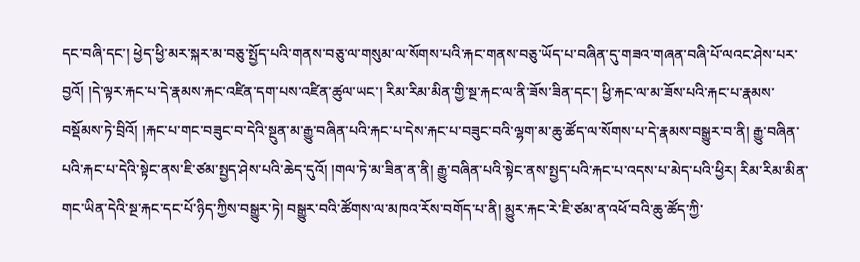དང་བཞི་དང་། ཕྱེད་ཕྱི་མར་སྐར་མ་བཅུ་སྤྱོད་པའི་གནས་བཅུ་ལ་གསུམ་ལ་སོགས་པའི་རྐང་གནས་བཅུ་ཡོད་པ་བཞིན་དུ་གཟའ་གཞན་བཞི་པོ་ལའང་ཤེས་པར་བྱའོ། །དེ་ལྟར་རྐང་པ་དེ་རྣམས་རྐང་འཛིན་དག་པས་འཛིན་ཚུལ་ཡང་། རིམ་རིམ་མིན་གྱི་སྔ་རྐང་ལ་ནི་ཟོས་ཟིན་དང་། ཕྱི་རྐང་ལ་མ་ཟོས་པའི་རྐང་པ་རྣམས་བསྡོམས་ཏེ་བྲིའོ། །རྐང་པ་གང་བཟུང་བ་དེའི་སྔུན་མ་རྒྱུ་བཞིན་པའི་རྐང་པ་དེས་རྐང་པ་བཟུང་བའི་ལྷག་མ་ཆུ་ཚོད་ལ་སོགས་པ་དེ་རྣམས་བསྒྱུར་བ་ནི། རྒྱུ་བཞིན་པའི་རྐང་པ་དེའི་སྟེང་ནས་ཇི་ཙམ་སྤྱད་ཤེས་པའི་ཆེད་དུའོ། །གལ་ཏེ་མ་ཟིན་ན་ནི། རྒྱུ་བཞིན་པའི་སྟེང་ནས་སྤྱད་པའི་རྐང་པ་འདས་པ་མེད་པའི་ཕྱིར། རིམ་རིམ་མིན་གང་ཡིན་དེའི་སྔ་རྐང་དང་པོ་ཉིད་ཀྱིས་བསྒྱུར་ཏེ། བསྒྱུར་བའི་ཚོགས་ལ་མཁའ་རོས་བགོད་པ་ནི། མྱུར་རྐང་རེ་ཇི་ཙམ་ན་འཕོ་བའི་ཆུ་ཚོད་ཀྱི་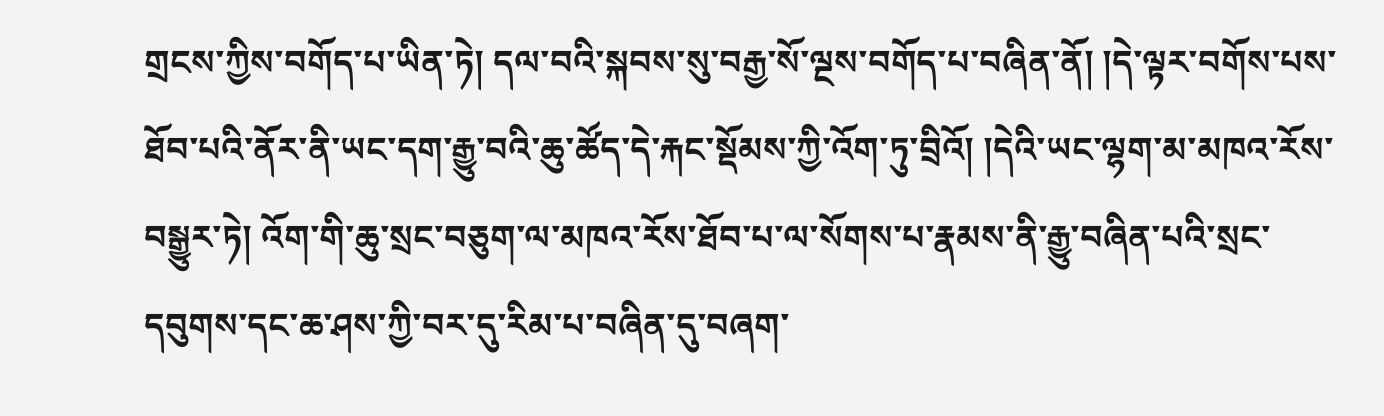གྲངས་ཀྱིས་བགོད་པ་ཡིན་ཏེ། དལ་བའི་སྐབས་སུ་བརྒྱ་སོ་ལྔས་བགོད་པ་བཞིན་ནོ། །དེ་ལྟར་བགོས་པས་ཐོབ་པའི་ནོར་ནི་ཡང་དག་རྒྱུ་བའི་ཆུ་ཚོད་དེ་རྐང་སྡོམས་ཀྱི་འོག་ཏུ་བྲིའོ། །དེའི་ཡང་ལྷག་མ་མཁའ་རོས་བསྒྱུར་ཏེ། འོག་གི་ཆུ་སྲང་བཅུག་ལ་མཁའ་རོས་ཐོབ་པ་ལ་སོགས་པ་རྣམས་ནི་རྒྱུ་བཞིན་པའི་སྲང་དབུགས་དང་ཆ་ཤས་ཀྱི་བར་དུ་རིམ་པ་བཞིན་དུ་བཞག་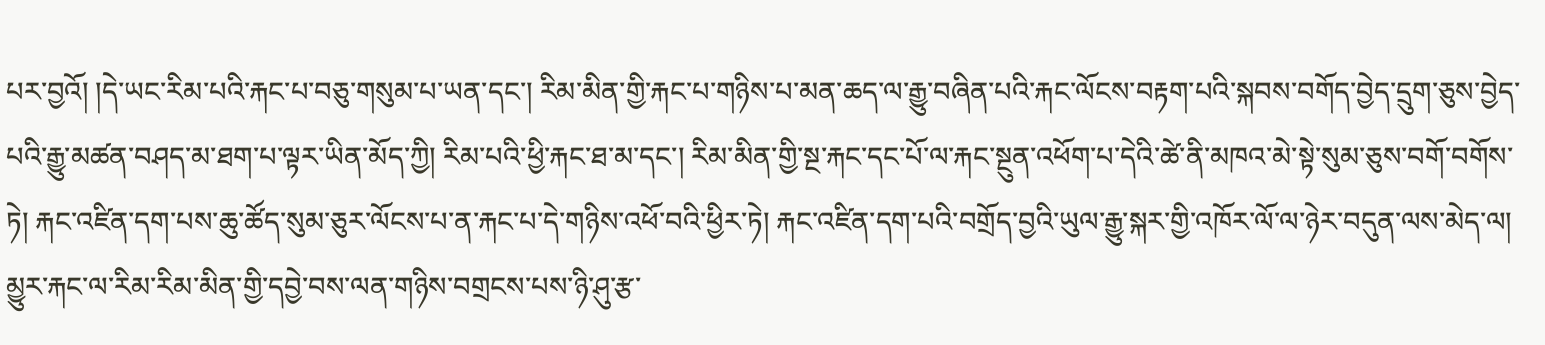པར་བྱའོ། །དེ་ཡང་རིམ་པའི་རྐང་པ་བཅུ་གསུམ་པ་ཡན་དང་། རིམ་མིན་གྱི་རྐང་པ་གཉིས་པ་མན་ཆད་ལ་རྒྱུ་བཞིན་པའི་རྐང་ལོངས་བརྟག་པའི་སྐབས་བགོད་བྱེད་དྲུག་ཅུས་བྱེད་པའི་རྒྱུ་མཚན་བཤད་མ་ཐག་པ་ལྟར་ཡིན་མོད་ཀྱི། རིམ་པའི་ཕྱི་རྐང་ཐ་མ་དང་། རིམ་མིན་གྱི་སྔ་རྐང་དང་པོ་ལ་རྐང་སྔུན་འཕོག་པ་དེའི་ཚེ་ནི་མཁའ་མེ་སྟེ་སུམ་ཅུས་བགོ་བགོས་ཏེ། རྐང་འཛིན་དག་པས་ཆུ་ཚོད་སུམ་ཅུར་ལོངས་པ་ན་རྐང་པ་དེ་གཉིས་འཕོ་བའི་ཕྱིར་ཏེ། རྐང་འཛིན་དག་པའི་བགྲོད་བྱའི་ཡུལ་རྒྱུ་སྐར་གྱི་འཁོར་ལོ་ལ་ཉེར་བདུན་ལས་མེད་ལ། མྱུར་རྐང་ལ་རིམ་རིམ་མིན་གྱི་དབྱེ་བས་ལན་གཉིས་བགྲངས་པས་ཉི་ཤུ་རྩ་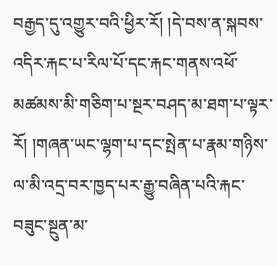བརྒྱད་དུ་འགྱུར་བའི་ཕྱིར་རོ། །དེ་བས་ན་སྐབས་འདིར་རྐང་པ་རིལ་པོ་དང་རྐང་གནས་འཕོ་མཚམས་མི་གཅིག་པ་སྔར་བཤད་མ་ཐག་པ་ལྟར་རོ། །གཞན་ཡང་ལྷག་པ་དང་སྤེན་པ་རྣམ་གཉིས་ལ་མི་འདྲ་བར་ཁྱད་པར་རྒྱུ་བཞིན་པའི་རྐང་བཟུང་སྔུན་མ་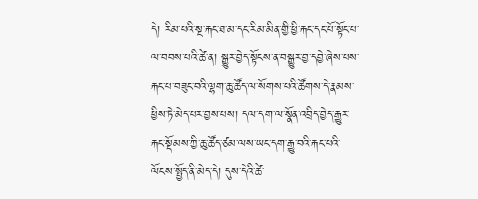དེ། རིམ་པའི་སྔ་རྐང་ཐ་མ་དང་རིམ་མིན་གྱི་ཕྱི་རྐང་དང་པོ་སྟོང་པ་ལ་བབས་པའི་ཚེ་ན། སྒྱུར་བྱེད་སྟོངས་ན་བསྒྱུར་བྱ་དབྱེ་ཞེས་པས་རྐང་པ་བཟུང་བའི་ལྷག་ཆུ་ཚོད་ལ་སོགས་པའི་ཚོགས་དེ་རྣམས་ཕྱིས་ཏེ་མེད་པར་བྱས་པས། དལ་དག་ལ་སྣོན་འབྲིད་བྱེད་རྒྱུར་རྐང་སྡོམས་ཀྱི་ཆུ་ཚོད་ཙམ་ལས་ཡང་དག་རྒྱུ་བའི་རྐང་པའི་ལོངས་སྤྱོད་ནི་མེད་དེ། དུས་དེའི་ཚེ་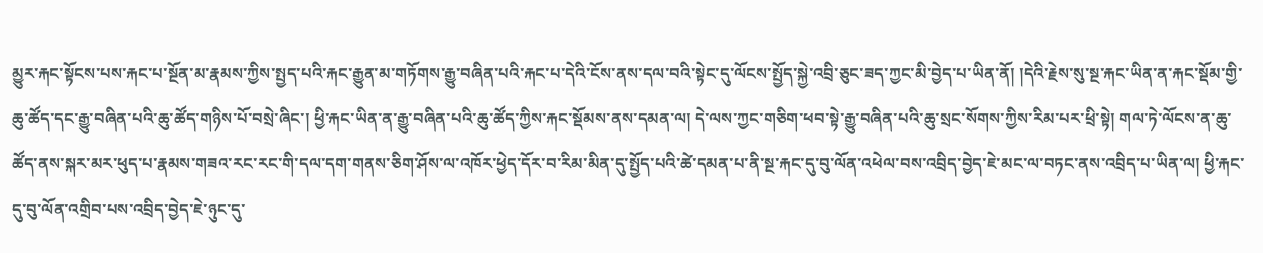མྱུར་རྐང་སྟོངས་པས་རྐང་པ་སྔོན་མ་རྣམས་ཀྱིས་སྤྱད་པའི་རྐང་རྒྱུན་མ་གཏོགས་རྒྱུ་བཞིན་པའི་རྐང་པ་དེའི་ངོས་ནས་དལ་བའི་སྟེང་དུ་ལོངས་སྤྱོད་སྐྱེ་འབྲི་ཅུང་ཟད་ཀྱང་མི་བྱེད་པ་ཡིན་ནོ། །དེའི་རྗེས་སུ་སྔ་རྐང་ཡིན་ན་རྐང་སྡོམ་གྱི་ཆུ་ཚོད་དང་རྒྱུ་བཞིན་པའི་ཆུ་ཚོད་གཉིས་པོ་བསྲེ་ཞིང་། ཕྱི་རྐང་ཡིན་ན་རྒྱུ་བཞིན་པའི་ཆུ་ཚོད་ཀྱིས་རྐང་སྡོམས་ནས་དམན་ལ། དེ་ལས་ཀྱང་གཅིག་ཕབ་སྟེ་རྒྱུ་བཞིན་པའི་ཆུ་སྲང་སོགས་ཀྱིས་རིམ་པར་ཕྲི་སྟེ། གལ་ཏེ་ལོངས་ན་ཆུ་ཚོད་ནས་སྐར་མར་ཕུད་པ་རྣམས་གཟའ་རང་རང་གི་དལ་དག་གནས་ཅིག་ཤོས་ལ་འཁོར་ཕྱེད་དོར་བ་རིམ་མིན་དུ་སྤྱོད་པའི་ཚེ་དམན་པ་ནི་སྔ་རྐང་དུ་བུ་ལོན་འཕེལ་བས་འབྲིད་བྱེད་ཇེ་མང་ལ་བཏང་ནས་འབྲིད་པ་ཡིན་ལ། ཕྱི་རྐང་དུ་བུ་ལོན་འགྲིབ་པས་འབྲིད་བྱེད་ཇེ་ཉུང་དུ་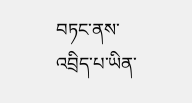བཏང་ནས་འབྲིད་པ་ཡིན་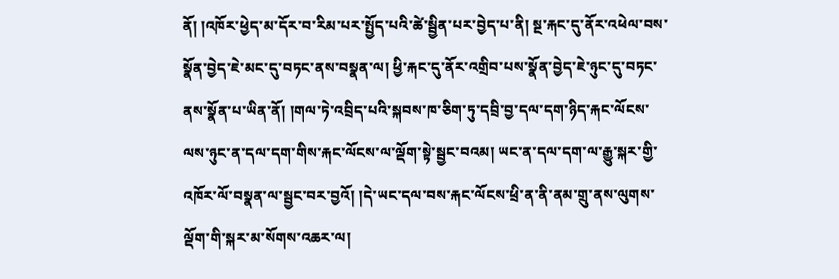ནོ། །འཁོར་ཕྱེད་མ་དོར་བ་རིམ་པར་སྤྱོད་པའི་ཚེ་སྦྱིན་པར་བྱེད་པ་ནི། སྔ་རྐང་དུ་ནོར་འཕེལ་བས་སྣོན་བྱེད་ཇེ་མང་དུ་བཏང་ནས་བསྣན་ལ། ཕྱི་རྐང་དུ་ནོར་འགྲིབ་པས་སྣོན་བྱེད་ཇེ་ཉུང་དུ་བཏང་ནས་སྣོན་པ་ཡིན་ནོ། །གལ་ཏེ་འབྲིད་པའི་སྐབས་ཁ་ཅིག་ཏུ་དབྲི་བྱ་དལ་དག་ཉིད་རྐང་ལོངས་ལས་ཉུང་ན་དལ་དག་གིས་རྐང་ལོངས་ལ་ལྡོག་སྟེ་སྦྱང་བའམ། ཡང་ན་དལ་དག་ལ་རྒྱུ་སྐར་གྱི་འཁོར་ལོ་བསྣན་ལ་སྦྱང་བར་བྱའོ། །དེ་ཡང་དལ་བས་རྐང་ལོངས་ཕྲི་ན་ནི་ནམ་གྲུ་ནས་ལུགས་ལྡོག་གི་སྐར་མ་སོགས་འཆར་ལ།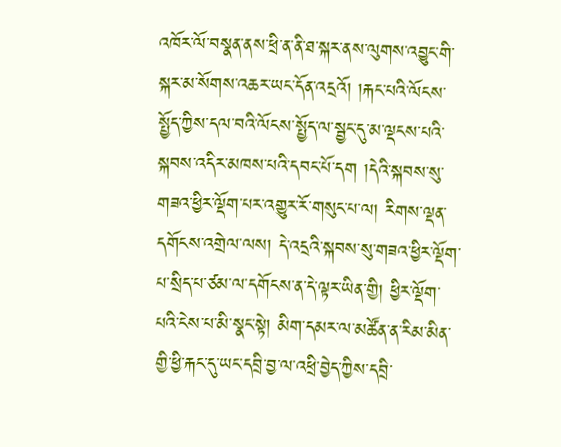འཁོར་ལོ་བསྣན་ནས་ཕྲི་ན་ནི་ཐ་སྐར་ནས་ལུགས་འབྱུང་གི་སྐར་མ་སོགས་འཆར་ཡང་དོན་འདྲའོ། །རྐང་པའི་ལོངས་སྤྱོད་ཀྱིས་དལ་བའི་ལོངས་སྤྱོད་ལ་སྦྱང་དུ་མ་ལྡངས་པའི་སྐབས་འདིར་མཁས་པའི་དབང་པོ་དག །དེའི་སྐབས་སུ་གཟའ་ཕྱིར་ལྡོག་པར་འགྱུར་རོ་གསུང་པ་ལ། རིགས་ལྡན་དགོངས་འགྲེལ་ལས། དེ་འདྲའི་སྐབས་སུ་གཟའ་ཕྱིར་ལྡོག་པ་སྲིད་པ་ཙམ་ལ་དགོངས་ན་དེ་ལྟར་ཡིན་གྱི། ཕྱིར་ལྡོག་པའི་ངེས་པ་མི་སྣང་སྟེ། མིག་དམར་ལ་མཚོན་ན་རིམ་མིན་གྱི་ཕྱི་རྐང་དུ་ཡང་དབྲི་བྱ་ལ་འཕྲི་བྱེད་ཀྱིས་དབྲི་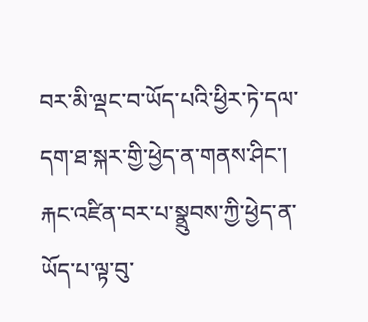བར་མི་ལྡང་བ་ཡོད་པའི་ཕྱིར་ཏེ་དལ་དག་ཐ་སྐར་གྱི་ཕྱེད་ན་གནས་ཤིང་། རྐང་འཛིན་བར་པ་སྣྲུབས་ཀྱི་ཕྱེད་ན་ཡོད་པ་ལྟ་བུ་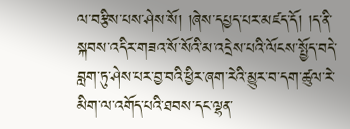ལ་བརྩིས་པས་ཤེས་སོ། །ཞེས་དཔྱད་པར་མཛད་དོ། །ད་ནི་སྐབས་འདིར་གཟའ་སོ་སོའི་མ་འདྲེས་པའི་ལོངས་སྤྱོད་བདེ་བླག་ཏུ་ཤེས་པར་བྱ་བའི་ཕྱིར་ཞག་རེའི་མྱུར་བ་དག་ཚུལ་རེ་མིག་ལ་འགོད་པའི་ཐབས་དང་ལྷན་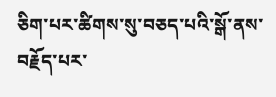ཅིག་པར་ཚིགས་སུ་བཅད་པའི་སྒོ་ནས་བརྗོད་པར་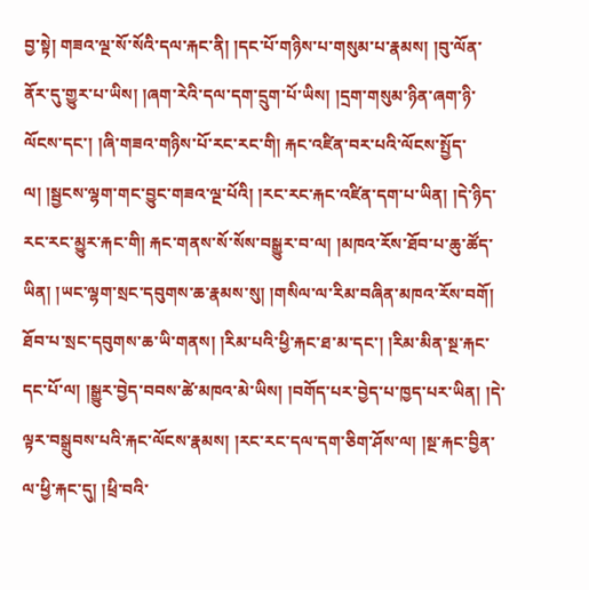བྱ་སྟེ། གཟའ་ལྔ་སོ་སོའི་དལ་རྐང་ནི། །དང་པོ་གཉིས་པ་གསུམ་པ་རྣམས། །བུ་ལོན་ནོར་དུ་གྱུར་པ་ཡིས། །ཞག་རེའི་དལ་དག་དྲུག་པོ་ཡིས། །དྲག་གསུམ་ཉིན་ཞག་ཉི་ལོངས་དང་། །ཞི་གཟའ་གཉིས་པོ་རང་རང་གི། རྐང་འཛིན་བར་པའི་ལོངས་སྤྱོད་ལ། །སྦྱངས་ལྷག་གང་བྱུང་གཟའ་ལྔ་པོའི། །རང་རང་རྐང་འཛིན་དག་པ་ཡིན། །དེ་ཉིད་རང་རང་མྱུར་རྐང་གི། རྐང་གནས་སོ་སོས་བསྒྱུར་བ་ལ། །མཁའ་རོས་ཐོབ་པ་ཆུ་ཚོད་ཡིན། །ཡང་ལྷག་སྲང་དབུགས་ཆ་རྣམས་སུ། །གསིལ་ལ་རིམ་བཞིན་མཁའ་རོས་བགོ། ཐོབ་པ་སྲང་དབུགས་ཆ་ཡི་གནས། །རིམ་པའི་ཕྱི་རྐང་ཐ་མ་དང་། །རིམ་མིན་སྔ་རྐང་དང་པོ་ལ། །སྒྱུར་བྱེད་བབས་ཚེ་མཁའ་མེ་ཡིས། །བགོད་པར་བྱེད་པ་ཁྱད་པར་ཡིན། །དེ་ལྟར་བསྒྲུབས་པའི་རྐང་ལོངས་རྣམས། །རང་རང་དལ་དག་ཅིག་ཤོས་ལ། །སྔ་རྐང་བྱིན་ལ་ཕྱི་རྐང་དུ། །ཕྲི་བའི་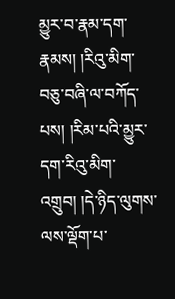མྱུར་བ་རྣམ་དག་རྣམས། །རིའུ་མིག་བཅུ་བཞི་ལ་བཀོད་པས། །རིམ་པའི་མྱུར་དག་རིའུ་མིག་འགྲུབ། །དེ་ཉིད་ལུགས་ལས་ལྡོག་པ་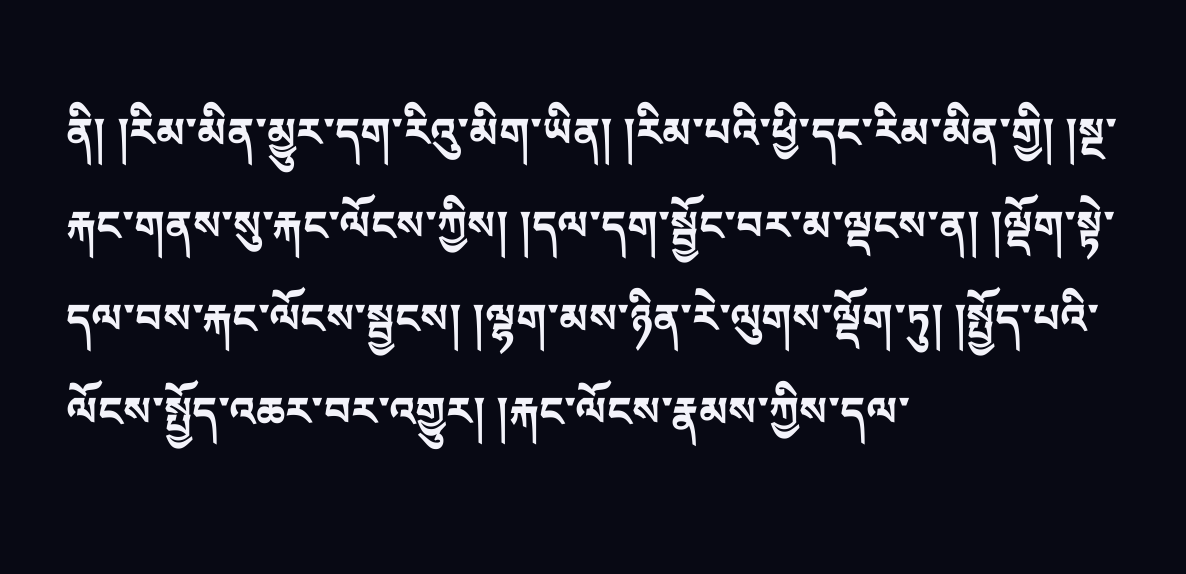ནི། །རིམ་མིན་མྱུར་དག་རིའུ་མིག་ཡིན། །རིམ་པའི་ཕྱི་དང་རིམ་མིན་གྱི། །སྔ་རྐང་གནས་སུ་རྐང་ལོངས་ཀྱིས། །དལ་དག་སྦྱོང་བར་མ་ལྡངས་ན། །ལྡོག་སྟེ་དལ་བས་རྐང་ལོངས་སྦྱངས། །ལྷག་མས་ཉིན་རེ་ལུགས་ལྡོག་ཏུ། །སྤྱོད་པའི་ལོངས་སྤྱོད་འཆར་བར་འགྱུར། །རྐང་ལོངས་རྣམས་ཀྱིས་དལ་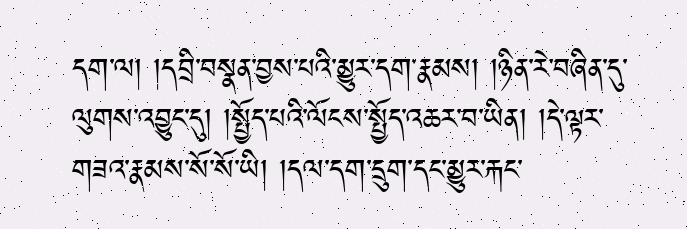དག་ལ། །དབྲི་བསྣན་བྱས་པའི་མྱུར་དག་རྣམས། །ཉིན་རེ་བཞིན་དུ་ལུགས་འབྱུང་དུ། །སྤྱོད་པའི་ལོངས་སྤྱོད་འཆར་བ་ཡིན། །དེ་ལྟར་གཟའ་རྣམས་སོ་སོ་ཡི། །དལ་དག་དྲུག་དང་མྱུར་རྐང་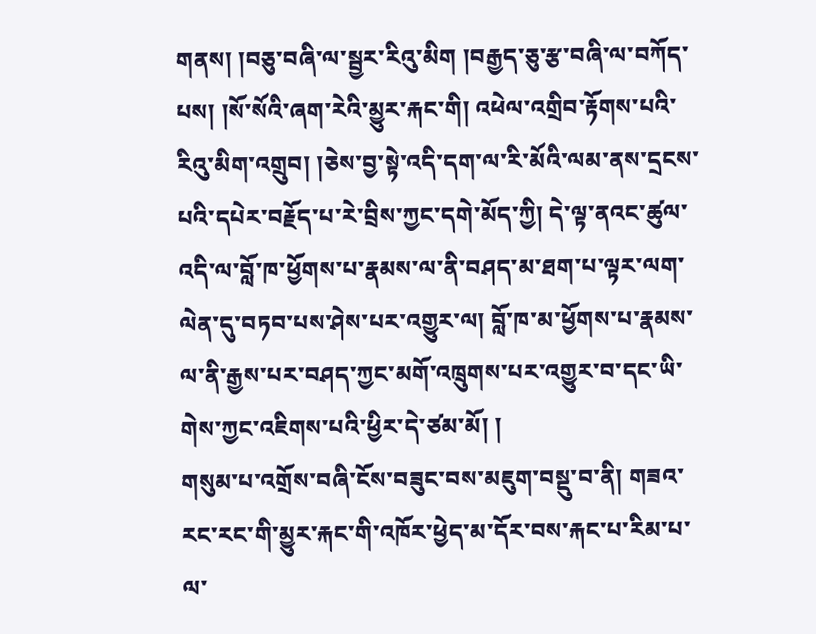གནས། །བཅུ་བཞི་ལ་སྦྱར་རིའུ་མིག །བརྒྱད་ཅུ་རྩ་བཞི་ལ་བཀོད་པས། །སོ་སོའི་ཞག་རེའི་མྱུར་རྐང་གི། འཕེལ་འགྲིབ་རྟོགས་པའི་རིའུ་མིག་འགྲུབ། །ཅེས་བྱ་སྟེ་འདི་དག་ལ་རི་མོའི་ལམ་ནས་དྲངས་པའི་དཔེར་བརྗོད་པ་རེ་བྲིས་ཀྱང་དགེ་མོད་ཀྱི། དེ་ལྟ་ནའང་ཚུལ་འདི་ལ་བློ་ཁ་ཕྱོགས་པ་རྣམས་ལ་ནི་བཤད་མ་ཐག་པ་ལྟར་ལག་ལེན་དུ་བཏབ་པས་ཤེས་པར་འགྱུར་ལ། བློ་ཁ་མ་ཕྱོགས་པ་རྣམས་ལ་ནི་རྒྱས་པར་བཤད་ཀྱང་མགོ་འཁྲུགས་པར་འགྱུར་བ་དང་ཡི་གེས་ཀྱང་འཇིགས་པའི་ཕྱིར་དེ་ཙམ་མོ། །
གསུམ་པ་འགྲོས་བཞི་ངོས་བཟུང་བས་མཇུག་བསྡུ་བ་ནི། གཟའ་རང་རང་གི་མྱུར་རྐང་གི་འཁོར་ཕྱེད་མ་དོར་བས་རྐང་པ་རིམ་པ་ལ་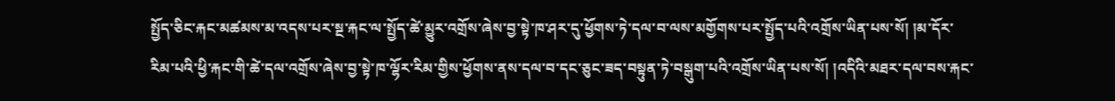སྤྱོད་ཅིང་རྐང་མཚམས་མ་འདས་པར་སྔ་རྐང་ལ་སྤྱོད་ཚེ་མྱུར་འགྲོས་ཞེས་བྱ་སྟེ་ཁ་ཤར་དུ་ཕྱོགས་ཏེ་དལ་བ་ལས་མགྱོགས་པར་སྤྱོད་པའི་འགྲོས་ཡིན་པས་སོ། །མ་དོར་རིམ་པའི་ཕྱི་རྐང་གི་ཚེ་དལ་འགྲོས་ཞེས་བྱ་སྟེ་ཁ་ལྷོར་རིམ་གྱིས་ཕྱོགས་ནས་དལ་བ་དང་ཅུང་ཟད་བསྟུན་ཏེ་བསྒུག་པའི་འགྲོས་ཡིན་པས་སོ། །འདིའི་མཐར་དལ་བས་རྐང་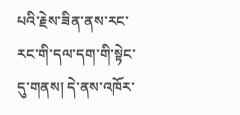པའི་རྗེས་ཟིན་ནས་རང་རང་གི་དལ་དག་གི་སྟེང་དུ་གནས། དེ་ནས་འཁོར་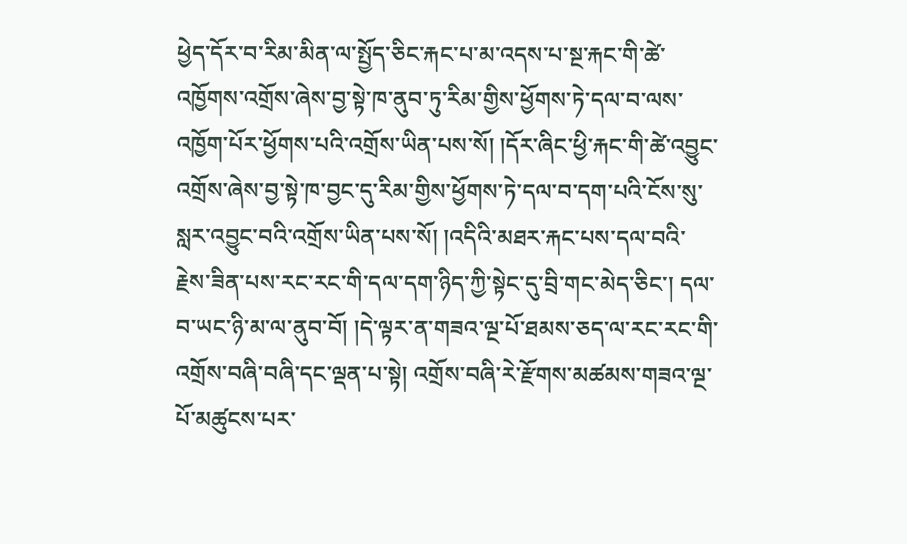ཕྱེད་དོར་བ་རིམ་མིན་ལ་སྤྱོད་ཅིང་རྐང་པ་མ་འདས་པ་སྔ་རྐང་གི་ཚེ་འཁྱོགས་འགྲོས་ཞེས་བྱ་སྟེ་ཁ་ནུབ་ཏུ་རིམ་གྱིས་ཕྱོགས་ཏེ་དལ་བ་ལས་འཁྱོག་པོར་ཕྱོགས་པའི་འགྲོས་ཡིན་པས་སོ། །དོར་ཞིང་ཕྱི་རྐང་གི་ཚེ་འབྱུང་འགྲོས་ཞེས་བྱ་སྟེ་ཁ་བྱང་དུ་རིམ་གྱིས་ཕྱོགས་ཏེ་དལ་བ་དག་པའི་ངོས་སུ་སླར་འབྱུང་བའི་འགྲོས་ཡིན་པས་སོ། །འདིའི་མཐར་རྐང་པས་དལ་བའི་རྗེས་ཟིན་པས་རང་རང་གི་དལ་དག་ཉིད་ཀྱི་སྟེང་དུ་བྲི་གང་མེད་ཅིང་། དལ་བ་ཡང་ཉི་མ་ལ་ནུབ་བོ། །དེ་ལྟར་ན་གཟའ་ལྔ་པོ་ཐམས་ཅད་ལ་རང་རང་གི་འགྲོས་བཞི་བཞི་དང་ལྡན་པ་སྟེ། འགྲོས་བཞི་རེ་རྫོགས་མཚམས་གཟའ་ལྔ་པོ་མཚུངས་པར་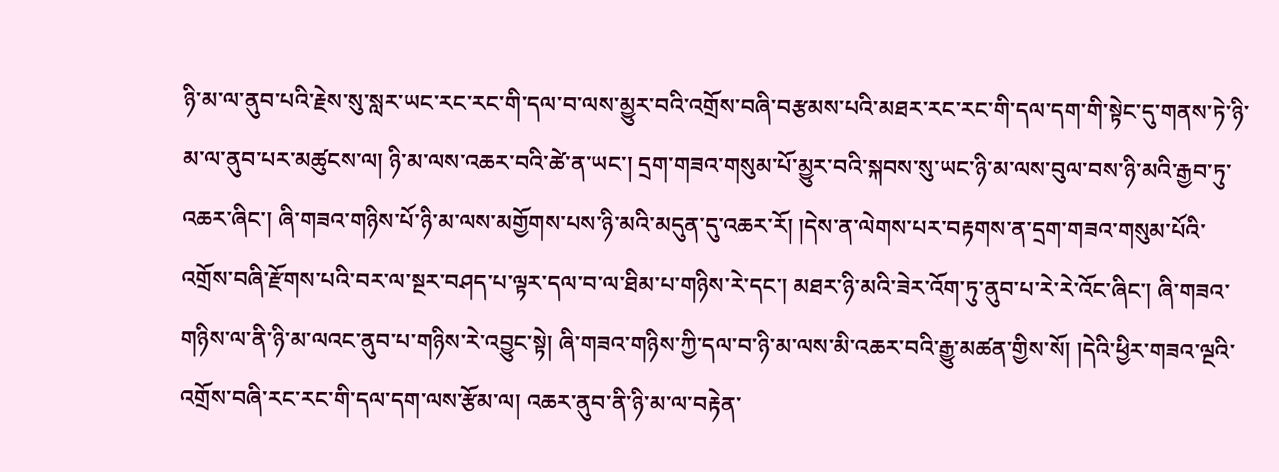ཉི་མ་ལ་ནུབ་པའི་རྗེས་སུ་སླར་ཡང་རང་རང་གི་དལ་བ་ལས་མྱུར་བའི་འགྲོས་བཞི་བརྩམས་པའི་མཐར་རང་རང་གི་དལ་དག་གི་སྟེང་དུ་གནས་ཏེ་ཉི་མ་ལ་ནུབ་པར་མཚུངས་ལ། ཉི་མ་ལས་འཆར་བའི་ཚེ་ན་ཡང་། དྲག་གཟའ་གསུམ་པོ་མྱུར་བའི་སྐབས་སུ་ཡང་ཉི་མ་ལས་བུལ་བས་ཉི་མའི་རྒྱབ་ཏུ་འཆར་ཞིང་། ཞི་གཟའ་གཉིས་པོ་ཉི་མ་ལས་མགྱོགས་པས་ཉི་མའི་མདུན་དུ་འཆར་རོ། །དེས་ན་ལེགས་པར་བརྟགས་ན་དྲག་གཟའ་གསུམ་པོའི་འགྲོས་བཞི་རྫོགས་པའི་བར་ལ་སྔར་བཤད་པ་ལྟར་དལ་བ་ལ་ཐིམ་པ་གཉིས་རེ་དང་། མཐར་ཉི་མའི་ཟེར་འོག་ཏུ་ནུབ་པ་རེ་རེ་འོང་ཞིང་། ཞི་གཟའ་གཉིས་ལ་ནི་ཉི་མ་ལའང་ནུབ་པ་གཉིས་རེ་འབྱུང་སྟེ། ཞི་གཟའ་གཉིས་ཀྱི་དལ་བ་ཉི་མ་ལས་མི་འཆར་བའི་རྒྱུ་མཚན་གྱིས་སོ། །དེའི་ཕྱིར་གཟའ་ལྔའི་འགྲོས་བཞི་རང་རང་གི་དལ་དག་ལས་རྩོམ་ལ། འཆར་ནུབ་ནི་ཉི་མ་ལ་བརྟེན་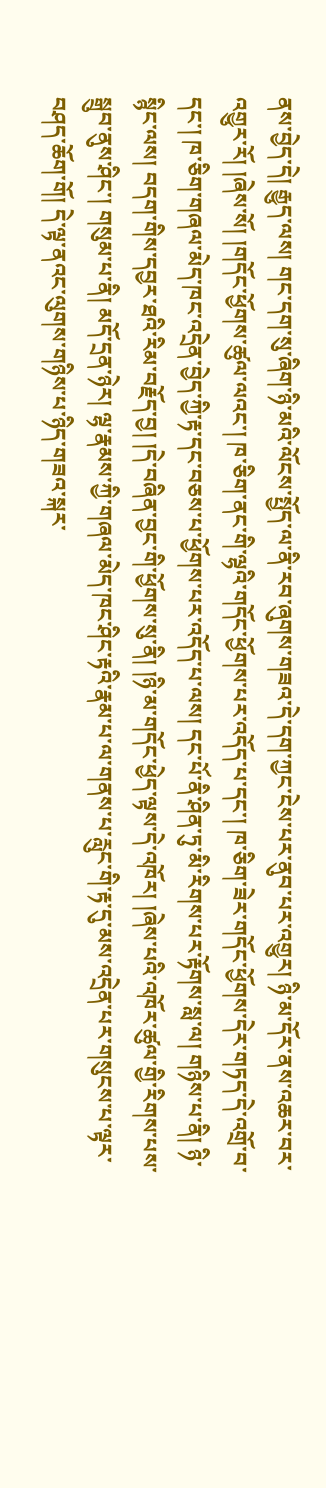ནས་བྱེད་དེ། རྒྱུད་ལས། གང་དག་སུ་ཞིག་ཉི་མའི་ལོངས་སྤྱོད་ལ་ནི་རབ་ཞུགས་གཟའ་དེ་དག་ཀྱང་ངེས་པར་ནུབ་པར་འགྱུར། ཉི་མ་དོར་ནས་འཆར་བར་འགྱུར་རོ། །ཞེས་སོ། །གདོང་ཕྱོགས་ཚུལ་ལའང་། ཁ་ཅིག་ནང་གི་ལྷའི་གདོང་ཕྱོགས་པར་འདོད་པ་དང་། ཁ་ཅིག་ཟེར་གདོང་ཕྱོགས་དེར་གཏད་དེ་འགྲོ་བ་དང་། ཁ་ཅིག་གཞལ་མེད་ཁང་འདྲེན་བྱེད་ཀྱི་རྟ་དང་བཅས་པ་ཕྱོགས་པར་འདོད་པ་ལས། དང་པོ་ནི་ཤིན་ཏུ་མི་རིགས་པར་རྟོགས་སླ་ལ། གཉིས་པ་ནི། ཉི་སྙིང་ལས། བདག་གིས་དབྱར་ཐའི་རིམ་བརྗོད་བྱ། །དེ་བཞིན་བྱང་གི་ཕྱོགས་སུ་ནི། །ཉི་མ་གདོང་ཕྱེད་ལྟས་དེ་འཁོར། །ཞེས་པའི་འཁོར་ཚུལ་གྱི་རིགས་པས་སྒྲུབ་ནུས་ཤིང་། གསུམ་པ་ནི། མདོ་དྲན་ཉེར། ལྷ་རྣམས་ཀྱི་གཞལ་མེད་ཁང་ཤིང་རྟའི་རྣམ་པ་ལ་གནས་པ་རླུང་གི་རྟ་དུ་མས་འདྲེན་པར་གསུངས་པ་ལྟར་བཤད་ཆོག་གོ། དེ་ལྟ་ནའང་ལུགས་གཉིས་པ་ཉིད་གཟའ་སྐར་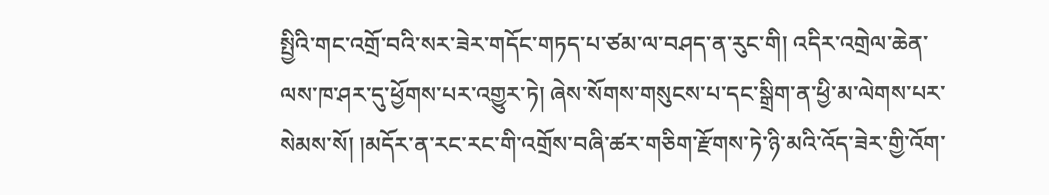སྤྱིའི་གང་འགྲོ་བའི་སར་ཟེར་གདོང་གཏད་པ་ཙམ་ལ་བཤད་ན་རུང་གི། འདིར་འགྲེལ་ཆེན་ལས་ཁ་ཤར་དུ་ཕྱོགས་པར་འགྱུར་ཏེ། ཞེས་སོགས་གསུངས་པ་དང་སྒྲིག་ན་ཕྱི་མ་ལེགས་པར་སེམས་སོ། །མདོར་ན་རང་རང་གི་འགྲོས་བཞི་ཚར་གཅིག་རྫོགས་ཏེ་ཉི་མའི་འོད་ཟེར་གྱི་འོག་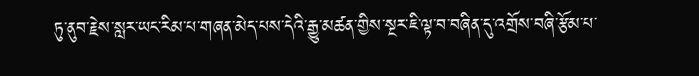ཏུ་ནུབ་རྗེས་སླར་ཡང་རིམ་པ་གཞན་མེད་པས་དེའི་རྒྱུ་མཚན་གྱིས་སྔར་ཇི་ལྟ་བ་བཞིན་དུ་འགྲོས་བཞི་རྩོམ་པ་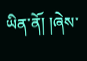ཡིན་ནོ། །ཞེས་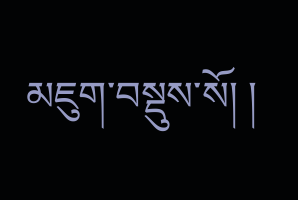མཇུག་བསྡུས་སོ། །